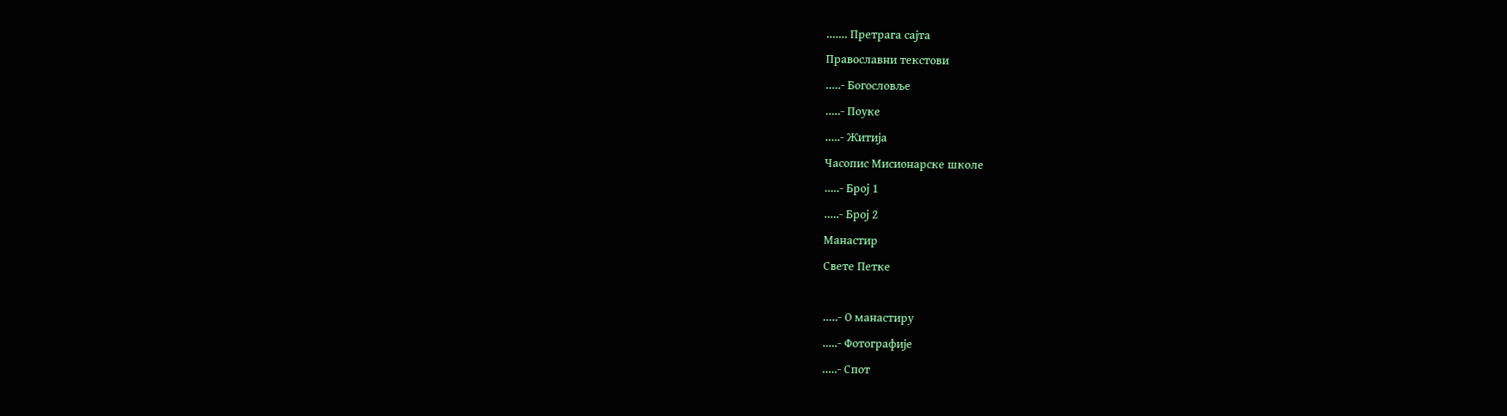....... Претрага сајта
Православни текстови
.....- Богословље
.....- Поуке
.....- Житија
Часопис Мисионарске школе
.....- Број 1
.....- Број 2
Манастир
Свете Петке

.....- О манастиру
.....- Фотографије
.....- Спот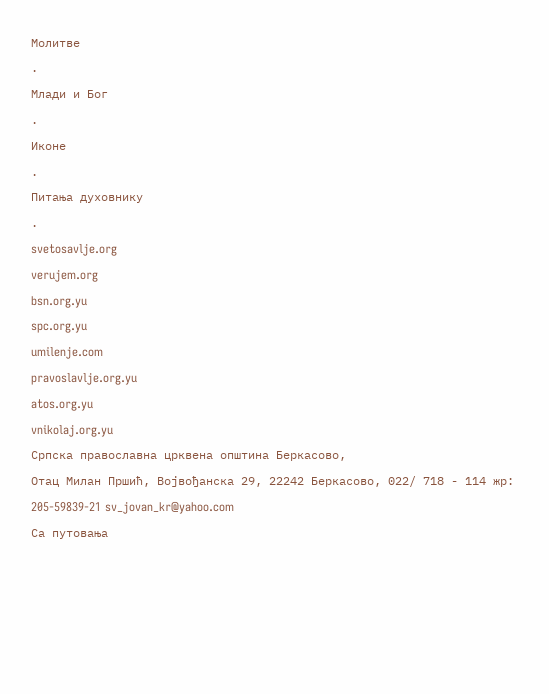Молитве
.
Млади и Бог
.
Иконе
.
Питања духовнику
.
svetosavlje.org
verujem.org
bsn.org.yu
spc.org.yu
umilenje.com
pravoslavlje.org.yu
atos.org.yu
vnikolaj.org.yu
Српска православна црквена општина Беркасово,
Отац Милан Пршић, Војвођанска 29, 22242 Беркасово, 022/ 718 - 114 жр: 205-59839-21 sv_jovan_kr@yahoo.com
Са путовања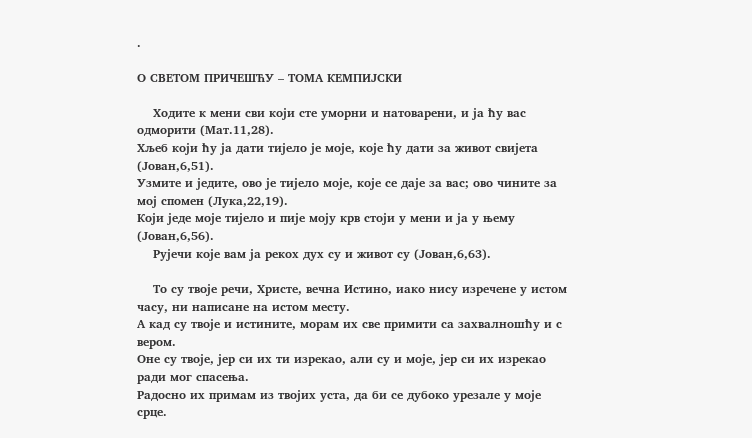.

О СВЕТОМ ПРИЧЕШЋУ – ТОМА КЕМПИЈСКИ

    Ходите к мени сви који сте уморни и натоварени, и ја ћу вас одморити (Мат.11,28).
Хљеб који ћу ја дати тијело је моје, које ћу дати за живот свијета (Јован,6,51).
Узмите и једите, ово је тијело моје, које се даје за вас; ово чините за мој спомен (Лука,22,19).
Који једе моје тијело и пије моју крв стоји у мени и ја у њему (Јован,6,56).
    Рујечи које вам ја рекох дух су и живот су (Јован,6,63).

    То су твоје речи, Христе, вечна Истино, иако нису изречене у истом часу, ни написане на истом месту.
А кад су твоје и истините, морам их све примити са захвалношћу и с вером.
Оне су твоје, јер си их ти изрекао, али су и моје, јер си их изрекао ради мог спасења.
Радосно их примам из твојих уста, да би се дубоко урезале у моје срце.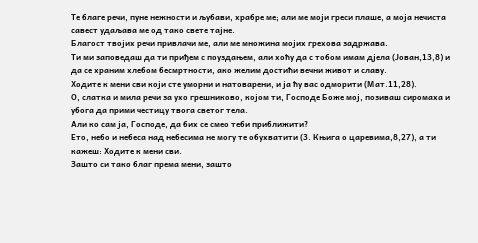Те благе речи, пуне нежности и љубави, храбре ме; али ме моји греси плаше, а моја нечиста савест удаљава ме од тако свете тајне.
Благост твојих речи привлачи ме, али ме множина мојих грехова задржава.
Ти ми заповедаш да ти приђем с поуздањем, али хоћу да с тобом имам дјела (Јован,13,8) и да се храним хлебом бесмртности, ако желим достићи вечни живот и славу.
Ходите к мени сви који сте уморни и натоварени, и ја ћу вас одморити (Мат.11,28).
О, слатка и мила речи за ухо грешниково, којом ти, Господе Боже мој, позиваш сиромаха и убога да прими честицу твога светог тела.
Али ко сам ја, Господе, да бих се смео теби приближити?
Ето, небо и небеса над небесима не могу те обухватити (3. Књига о царевима,8,27), а ти кажеш: Ходите к мени сви.
Зашто си тако благ према мени, зашто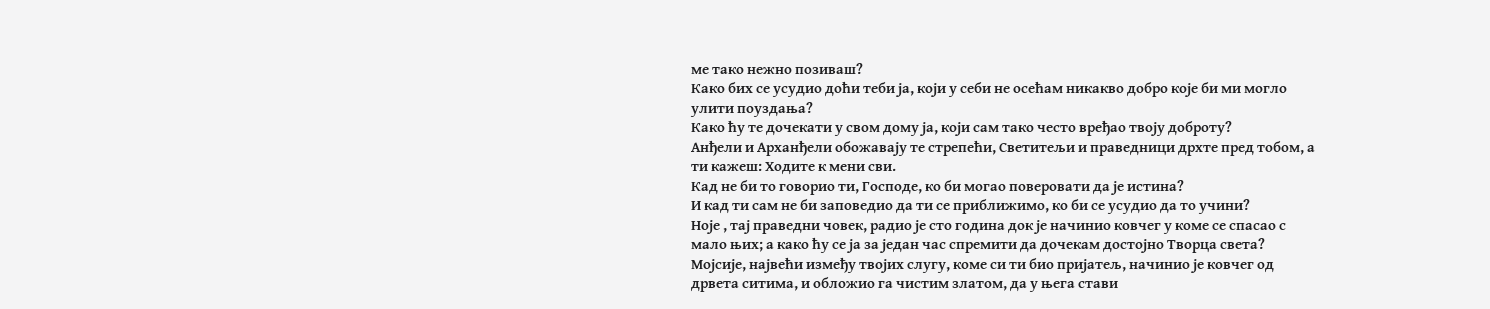ме тако нежно позиваш?
Како бих се усудио доћи теби ја, који у себи не осећам никакво добро које би ми могло улити поуздања?
Како ћу те дочекати у свом дому ја, који сам тако често вређао твоју доброту?
Анђели и Арханђели обожавају те стрепећи, Светитељи и праведници дрхте пред тобом, а ти кажеш: Ходите к мени сви.
Кад не би то говорио ти, Господе, ко би могао поверовати да је истина?
И кад ти сам не би заповедио да ти се приближимо, ко би се усудио да то учини?
Ноје , тај праведни човек, радио је сто година док је начинио ковчег у коме се спасао с мало њих; а како ћу се ја за један час спремити да дочекам достојно Творца света?
Мојсије, највећи између твојих слугу, коме си ти био пријатељ, начинио је ковчег од дрвета ситима, и обложио га чистим златом, да у њега стави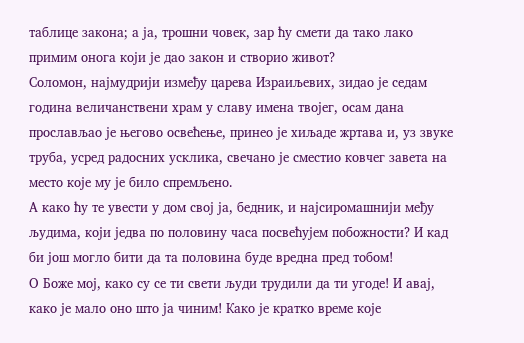таблице закона; а ја, трошни човек, зар ћу смети да тако лако примим онога који је дао закон и створио живот?
Соломон, најмудрији између царева Израиљевих, зидао је седам година величанствени храм у славу имена твојег, осам дана прослављао је његово освећење, принео је хиљаде жртава и, уз звуке труба, усред радосних усклика, свечано је сместио ковчег завета на место које му је било спремљено.
А како ћу те увести у дом свој ја, бедник, и најсиромашнији међу људима, који једва по половину часа посвећујем побожности? И кад би још могло бити да та половина буде вредна пред тобом!
О Боже мој, како су се ти свети људи трудили да ти угоде! И авај, како је мало оно што ја чиним! Како је кратко време које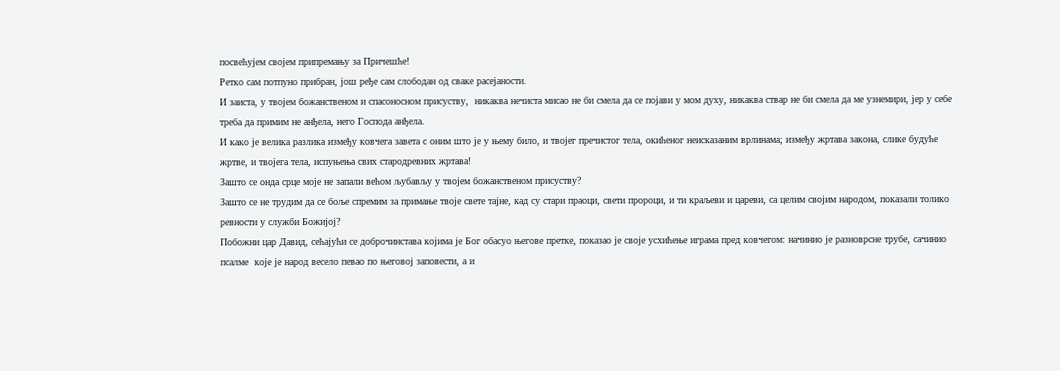посвећујем својем припремању за Причешће!
Ретко сам потпуно прибран, још ређе сам слободан од сваке расејаности.
И заиста, у твојем божанственом и спасоносном присуству,  никаква нечиста мисао не би смела да се појави у мом духу, никаква ствар не би смела да ме узнемири, јер у себе треба да примим не анђела, него Господа анђела.
И како је велика разлика између ковчега завета с оним што је у њему било, и твојег пречистог тела, окићеног неисказаним врлинама; између жртава закона, слике будуће жртве, и твојега тела, испуњења свих стародревних жртава!
Зашто се онда срце моје не запали већом љубављу у твојем божанственом присуству?
Зашто се не трудим да се боље спремим за примање твоје свете тајне, кад су стари праоци, свети пророци, и ти краљеви и цареви, са целим својим народом, показали толико ревности у служби Божијој?
Побожни цар Давид, сећајући се доброчинстава којима је Бог обасуо његове претке, показао је своје усхићење играма пред ковчегом: начинио је разноврсне трубе, сачинио псалме  које је народ весело певао по његовој заповести, а и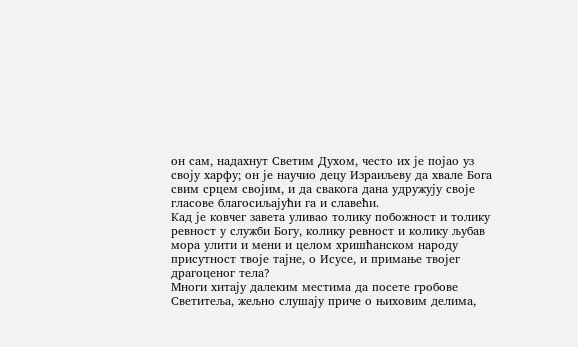он сам, надахнут Светим Духом, често их је појао уз своју харфу; он је научио децу Израиљеву да хвале Бога свим срцем својим, и да свакога дана удружују своје гласове благосиљајући га и славећи.
Кад је ковчег завета уливао толику побожност и толику ревност у служби Богу, колику ревност и колику љубав мора улити и мени и целом хришћанском народу присутност твоје тајне, о Исусе, и примање твојег драгоценог тела?
Многи хитају далеким местима да посете гробове Светитеља, жељно слушају приче о њиховим делима,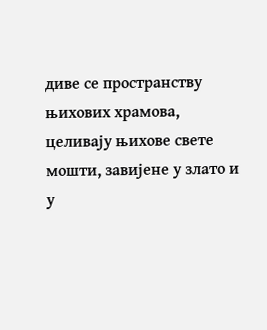диве се пространству њихових храмова, целивају њихове свете мошти, завијене у злато и у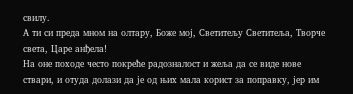свилу.
А ти си преда мном на олтару, Боже мој, Светитељу Светитеља, Творче света, Царе анђела!
На оне походе често покреће радозналост и жеља да се виде нове ствари, и отуда долази да је од њих мала корист за поправку, јер им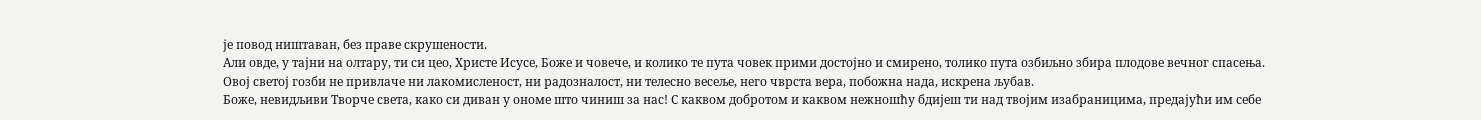је повод ништаван, без праве скрушености.
Али овде, у тајни на олтару, ти си цео, Христе Исусе, Боже и човече, и колико те пута човек прими достојно и смирено, толико пута озбиљно збира плодове вечног спасења.
Овој светој гозби не привлаче ни лакомисленост, ни радозналост, ни телесно весеље, него чврста вера, побожна нада, искрена љубав.
Боже, невидљиви Творче света, како си диван у ономе што чиниш за нас! С каквом добротом и каквом нежношћу бдијеш ти над твојим изабраницима, предајући им себе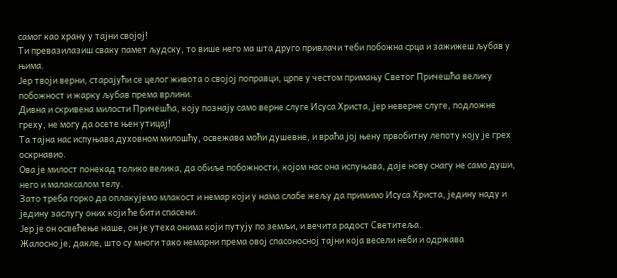самог као храну у тајни својој!
Ти превазилазиш сваку памет људску, то више него ма шта друго привлачи теби побожна срца и зажижеш љубав у њима.
Јер твоји верни, старајући се целог живота о својој поправци, црпе у честом примању Светог Причешћа велику побожност и жарку љубав према врлини.
Дивна и скривена милости Причешћа, коју познају само верне слуге Исуса Христа, јер неверне слуге, подложне греху, не могу да осете њен утицај!
Та тајна нас испуњава духовном милошћу, освежава моћи душевне, и враћа јој њену првобитну лепоту коју је грех оскрнавио.
Ова је милост понекад толико велика, да обиље побожности, којом нас она испуњава, даје нову снагу не само души, него и малаксалом телу.
Зато треба горко да оплакујемо млакост и немар који у нама слабе жељу да примимо Исуса Христа, једину наду и једину заслугу оних који ће бити спасени.
Јер је он освећење наше, он је утеха онима који путују по земљи, и вечита радост Светитеља.
Жалосно је, дакле, што су многи тако немарни према овој спасоносној тајни која весели неби и одржава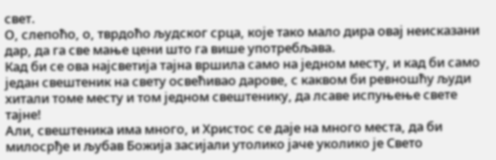свет.
О, слепоћо, о, тврдоћо људског срца, које тако мало дира овај неисказани дар, да га све мање цени што га више употребљава.
Кад би се ова најсветија тајна вршила само на једном месту, и кад би само један свештеник на свету освећивао дарове, с каквом би ревношћу људи хитали томе месту и том једном свештенику, да лсаве испуњење свете тајне!
Али, свештеника има много, и Христос се даје на много места, да би милосрђе и љубав Божија засијали утолико јаче уколико је Свето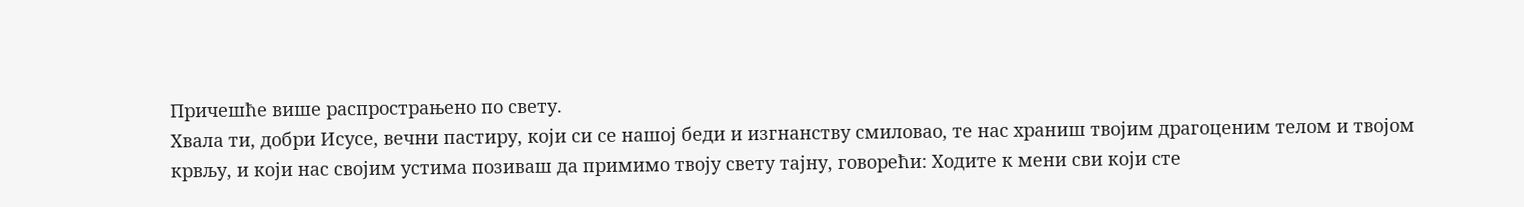Причешће више распрострањено по свету.
Хвала ти, добри Исусе, вечни пастиру, који си се нашој беди и изгнанству смиловао, те нас храниш твојим драгоценим телом и твојом крвљу, и који нас својим устима позиваш да примимо твоју свету тајну, говорећи: Ходите к мени сви који сте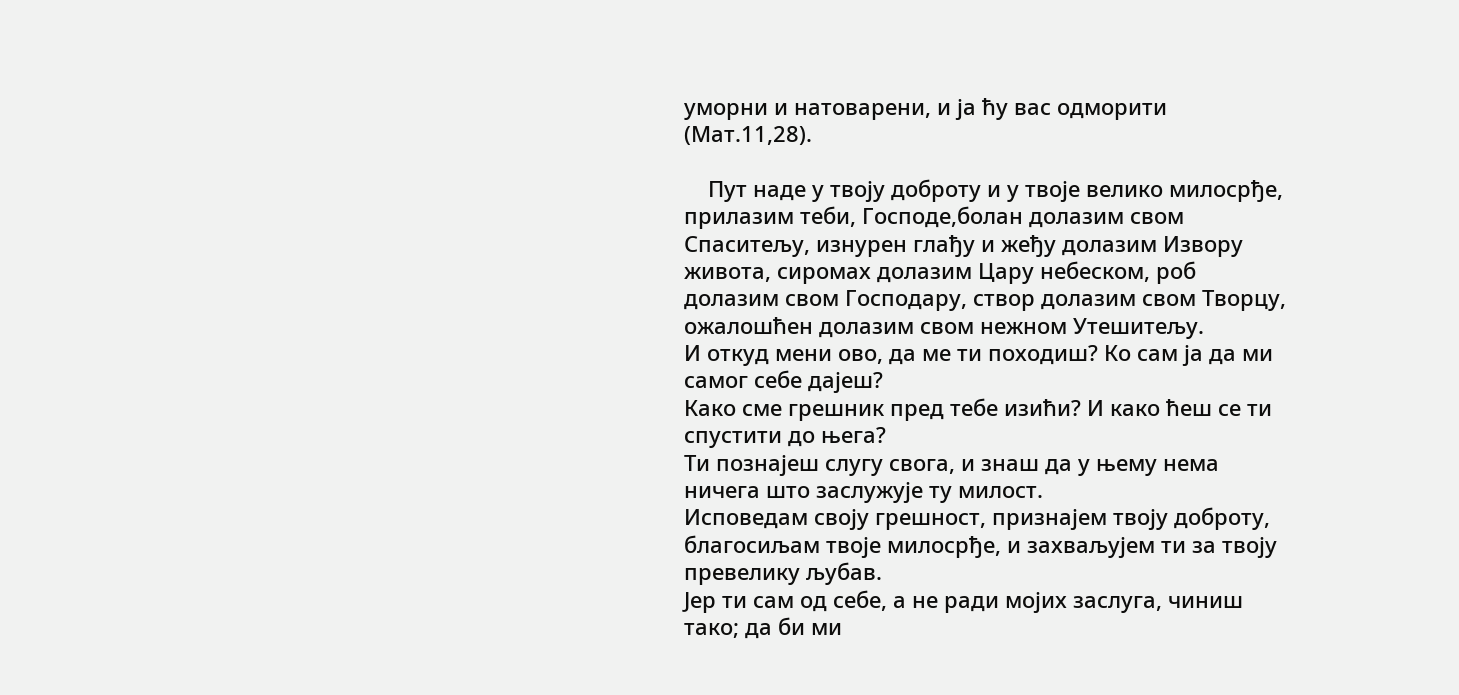уморни и натоварени, и ја ћу вас одморити (Мат.11,28).

    Пут наде у твоју доброту и у твоје велико милосрђе, прилазим теби, Господе,болан долазим свом Спаситељу, изнурен глађу и жеђу долазим Извору живота, сиромах долазим Цару небеском, роб долазим свом Господару, створ долазим свом Творцу, ожалошћен долазим свом нежном Утешитељу.
И откуд мени ово, да ме ти походиш? Ко сам ја да ми самог себе дајеш?
Како сме грешник пред тебе изићи? И како ћеш се ти спустити до њега?
Ти познајеш слугу свога, и знаш да у њему нема ничега што заслужује ту милост.
Исповедам своју грешност, признајем твоју доброту, благосиљам твоје милосрђе, и захваљујем ти за твоју превелику љубав.
Јер ти сам од себе, а не ради мојих заслуга, чиниш тако; да би ми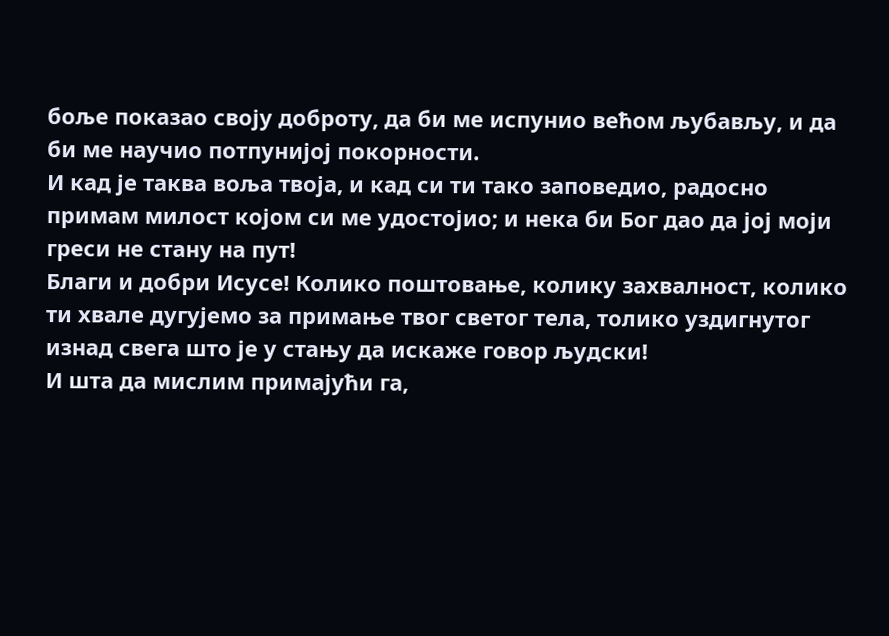боље показао своју доброту, да би ме испунио већом љубављу, и да би ме научио потпунијој покорности.
И кад је таква воља твоја, и кад си ти тако заповедио, радосно примам милост којом си ме удостојио; и нека би Бог дао да јој моји греси не стану на пут!
Благи и добри Исусе! Колико поштовање, колику захвалност, колико ти хвале дугујемо за примање твог светог тела, толико уздигнутог изнад свега што је у стању да искаже говор људски!
И шта да мислим примајући га,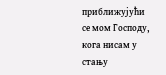приближујући се мом Господу, кога нисам у стању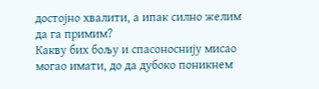достојно хвалити, а ипак силно желим да га примим?
Какву бих бољу и спасоноснију мисао могао имати, до да дубоко поникнем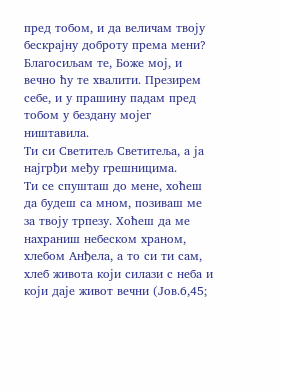пред тобом, и да величам твоју бескрајну доброту према мени?
Благосиљам те, Боже мој, и вечно ћу те хвалити. Презирем себе, и у прашину падам пред тобом у бездану мојег ништавила.
Ти си Светитељ Светитеља, а ја најгрђи међу грешницима.
Ти се спушташ до мене, хоћеш да будеш са мном, позиваш ме за твоју трпезу. Хоћеш да ме нахраниш небеском храном, хлебом Анђела, а то си ти сам, хлеб живота који силази с неба и који даје живот вечни (Јов.6,45;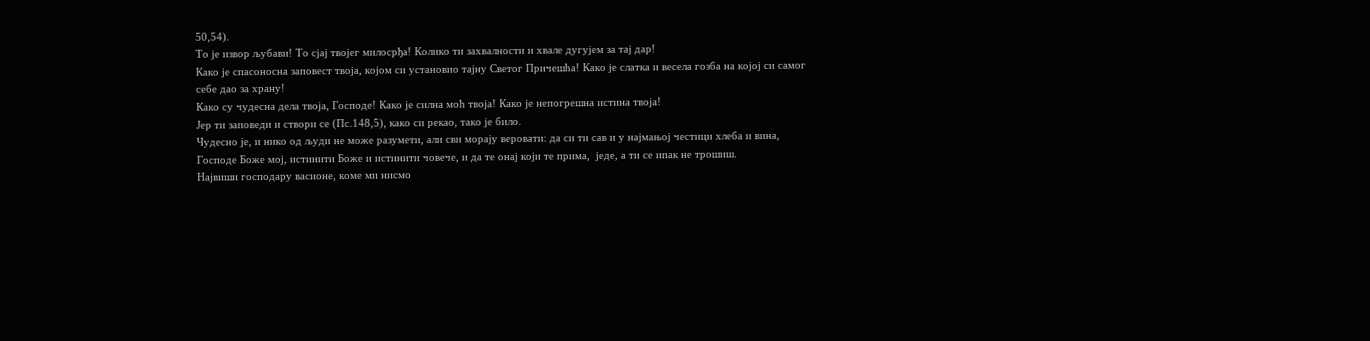50,54).
То је извор љубави! То сјај твојег милосрђа! Колико ти захвалности и хвале дугујем за тај дар!
Како је спасоносна заповест твоја, којом си установио тајну Светог Причешћа! Како је слатка и весела гозба на којој си самог себе дао за храну!
Како су чудесна дела твоја, Господе! Како је силна моћ твоја! Како је непогрешна истина твоја!
Јер ти заповеди и створи се (Пс.148,5), како си рекао, тако је било.
Чудесно је, и нико од људи не може разумети, али сви морају веровати: да си ти сав и у најмањој честици хлеба и вина, Господе Боже мој, истинити Боже и истинити човече, и да те онај који те прима,  једе, а ти се ипак не трошиш.
Највиши господару васионе, коме ми нисмо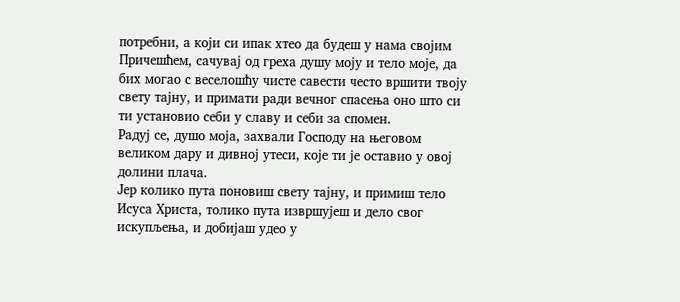потребни, а који си ипак хтео да будеш у нама својим Причешћем, сачувај од греха душу моју и тело моје, да бих могао с веселошћу чисте савести често вршити твоју свету тајну, и примати ради вечног спасења оно што си ти установио себи у славу и себи за спомен.
Радуј се, душо моја, захвали Господу на његовом великом дару и дивној утеси, које ти је оставио у овој долини плача.
Јер колико пута поновиш свету тајну, и примиш тело Исуса Христа, толико пута извршујеш и дело свог искупљења, и добијаш удео у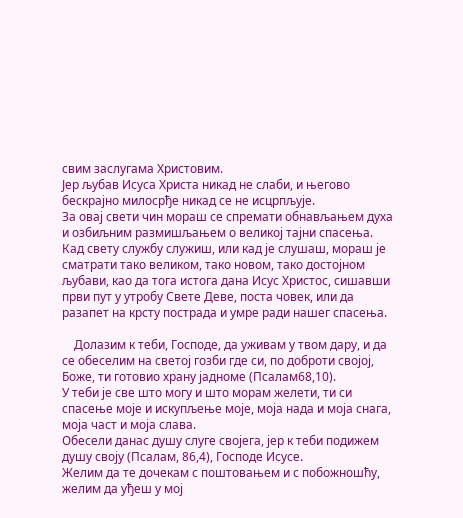свим заслугама Христовим.
Јер љубав Исуса Христа никад не слаби, и његово бескрајно милосрђе никад се не исцрпљује.
За овај свети чин мораш се спремати обнављањем духа и озбиљним размишљањем о великој тајни спасења.
Кад свету службу служиш, или кад је слушаш, мораш је сматрати тако великом, тако новом, тако достојном љубави, као да тога истога дана Исус Христос, сишавши први пут у утробу Свете Деве, поста човек, или да разапет на крсту пострада и умре ради нашег спасења.

    Долазим к теби, Господе, да уживам у твом дару, и да се обеселим на светој гозби где си, по доброти својој, Боже, ти готовио храну јадноме (Псалам68,10).
У теби је све што могу и што морам желети, ти си спасење моје и искупљење моје, моја нада и моја снага, моја част и моја слава.
Обесели данас душу слуге својега, јер к теби подижем душу своју (Псалам, 86,4), Господе Исусе.
Желим да те дочекам с поштовањем и с побожношћу, желим да уђеш у мој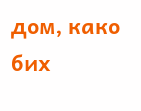дом, како бих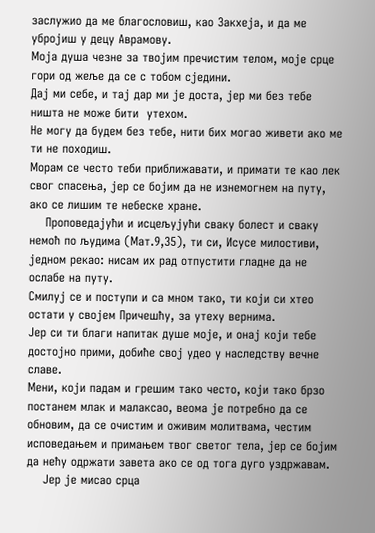заслужио да ме благословиш, као Закхеја, и да ме убројиш у децу Аврамову.
Моја душа чезне за твојим пречистим телом, моје срце гори од жеље да се с тобом сједини.
Дај ми себе, и тај дар ми је доста, јер ми без тебе ништа не може бити  утехом.
Не могу да будем без тебе, нити бих могао живети ако ме ти не походиш.
Морам се често теби приближавати, и примати те као лек свог спасења, јер се бојим да не изнемогнем на путу, ако се лишим те небеске хране.
    Проповедајући и исцељујући сваку болест и сваку немоћ по људима (Мат.9,35), ти си, Исусе милостиви, једном рекао: нисам их рад отпустити гладне да не ослабе на путу.
Смилуј се и поступи и са мном тако, ти који си хтео остати у својем Причешћу, за утеху вернима.
Јер си ти благи напитак душе моје, и онај који тебе достојно прими, добиће свој удео у наследству вечне славе.
Мени, који падам и грешим тако често, који тако брзо постанем млак и малаксао, веома је потребно да се обновим, да се очистим и оживим молитвама, честим исповедањем и примањем твог светог тела, јер се бојим да нећу одржати завета ако се од тога дуго уздржавам.
    Јер је мисао срца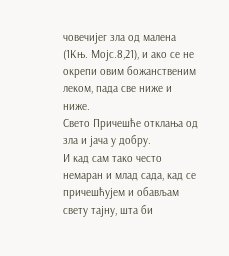човечијег зла од малена (1Књ. Мојс.8,21), и ако се не окрепи овим божанственим леком, пада све ниже и ниже.
Свето Причешће отклања од зла и јача у добру.
И кад сам тако често немаран и млад сада, кад се причешћујем и обављам свету тајну, шта би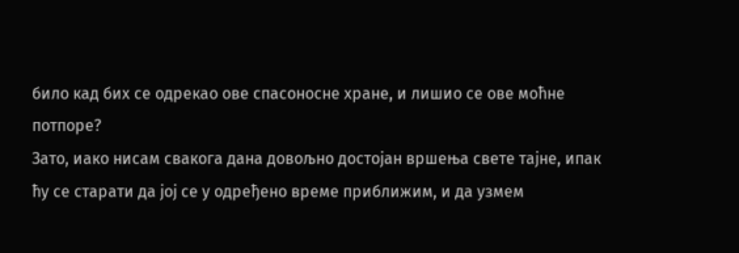било кад бих се одрекао ове спасоносне хране, и лишио се ове моћне потпоре?
Зато, иако нисам свакога дана довољно достојан вршења свете тајне, ипак ћу се старати да јој се у одређено време приближим, и да узмем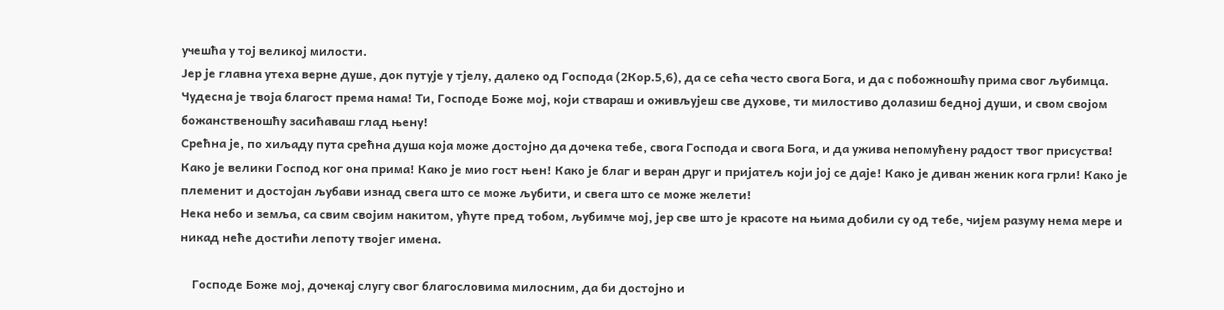учешћа у тој великој милости.
Јер је главна утеха верне душе, док путује у тјелу, далеко од Господа (2Кор.5,6), да се сећа често свога Бога, и да с побожношћу прима свог љубимца.
Чудесна је твоја благост према нама! Ти, Господе Боже мој, који ствараш и оживљујеш све духове, ти милостиво долазиш бедној души, и свом својом божанственошћу засићаваш глад њену!
Срећна је, по хиљаду пута срећна душа која може достојно да дочека тебе, свога Господа и свога Бога, и да ужива непомућену радост твог присуства!
Како је велики Господ ког она прима! Како је мио гост њен! Како је благ и веран друг и пријатељ који јој се даје! Како је диван женик кога грли! Како је племенит и достојан љубави изнад свега што се може љубити, и свега што се може желети!
Нека небо и земља, са свим својим накитом, ућуте пред тобом, љубимче мој, јер све што је красоте на њима добили су од тебе, чијем разуму нема мере и никад неће достићи лепоту твојег имена.

    Господе Боже мој, дочекај слугу свог благословима милосним, да би достојно и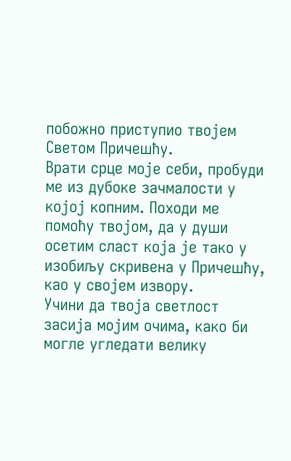побожно приступио твојем Светом Причешћу.
Врати срце моје себи, пробуди ме из дубоке зачмалости у којој копним. Походи ме помоћу твојом, да у души осетим сласт која је тако у изобиљу скривена у Причешћу, као у својем извору.
Учини да твоја светлост засија мојим очима, како би могле угледати велику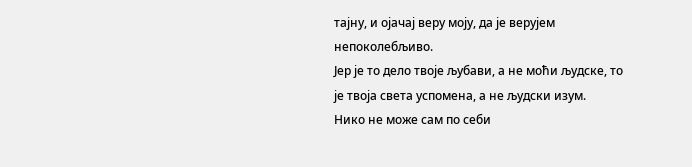тајну, и ојачај веру моју, да је верујем непоколебљиво.
Јер је то дело твоје љубави, а не моћи људске, то је твоја света успомена, а не људски изум.
Нико не може сам по себи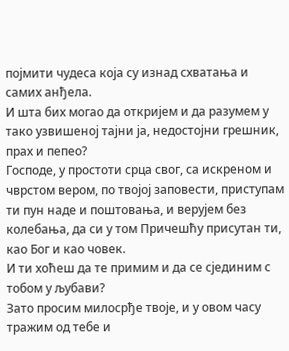појмити чудеса која су изнад схватања и самих анђела.
И шта бих могао да откријем и да разумем у тако узвишеној тајни ја, недостојни грешник, прах и пепео?
Господе, у простоти срца свог, са искреном и чврстом вером, по твојој заповести, приступам ти пун наде и поштовања, и верујем без колебања, да си у том Причешћу присутан ти, као Бог и као човек.
И ти хоћеш да те примим и да се сјединим с тобом у љубави?
Зато просим милосрђе твоје, и у овом часу тражим од тебе и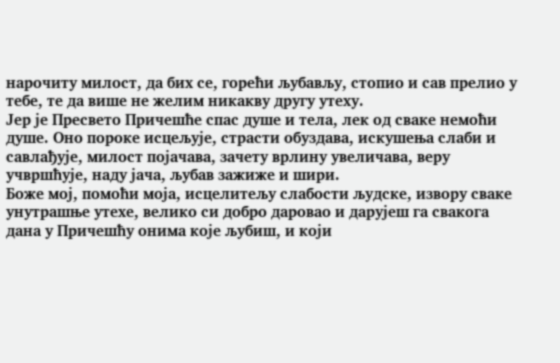нарочиту милост, да бих се, горећи љубављу, стопио и сав прелио у тебе, те да више не желим никакву другу утеху.
Јер је Пресвето Причешће спас душе и тела, лек од сваке немоћи душе. Оно пороке исцељује, страсти обуздава, искушења слаби и савлађује, милост појачава, зачету врлину увеличава, веру учвршћује, наду јача, љубав зажиже и шири.
Боже мој, помоћи моја, исцелитељу слабости људске, извору сваке унутрашње утехе, велико си добро даровао и дарујеш га свакога дана у Причешћу онима које љубиш, и који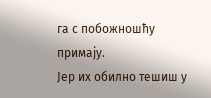га с побожношћу примају.
Јер их обилно тешиш у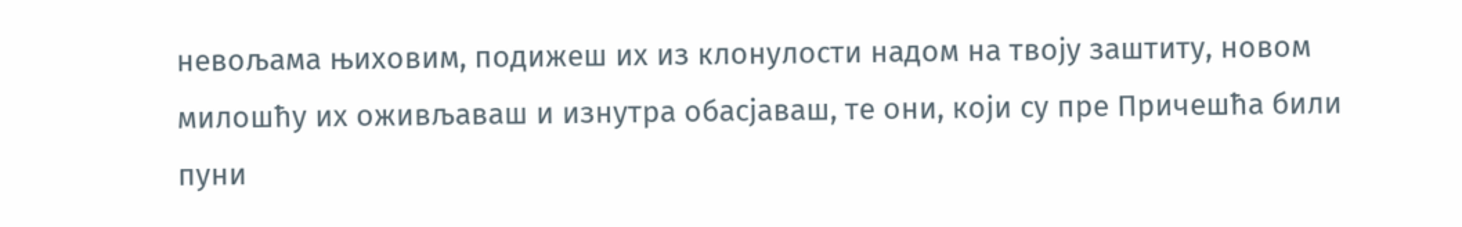невољама њиховим, подижеш их из клонулости надом на твоју заштиту, новом милошћу их оживљаваш и изнутра обасјаваш, те они, који су пре Причешћа били пуни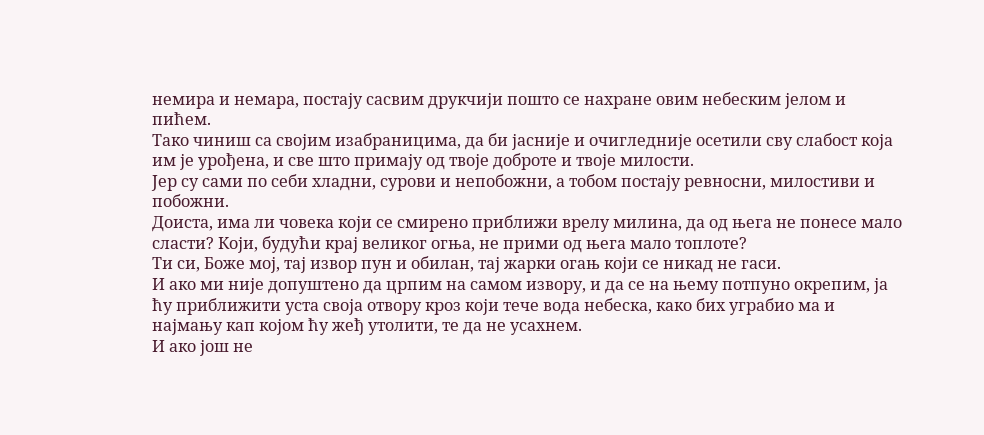немира и немара, постају сасвим друкчији пошто се нахране овим небеским јелом и пићем.
Тако чиниш са својим изабраницима, да би јасније и очигледније осетили сву слабост која им је урођена, и све што примају од твоје доброте и твоје милости.
Јер су сами по себи хладни, сурови и непобожни, а тобом постају ревносни, милостиви и побожни.
Доиста, има ли човека који се смирено приближи врелу милина, да од њега не понесе мало сласти? Који, будући крај великог огња, не прими од њега мало топлоте?
Ти си, Боже мој, тај извор пун и обилан, тај жарки огањ који се никад не гаси.
И ако ми није допуштено да црпим на самом извору, и да се на њему потпуно окрепим, ја ћу приближити уста своја отвору кроз који тече вода небеска, како бих уграбио ма и најмању кап којом ћу жеђ утолити, те да не усахнем.
И ако још не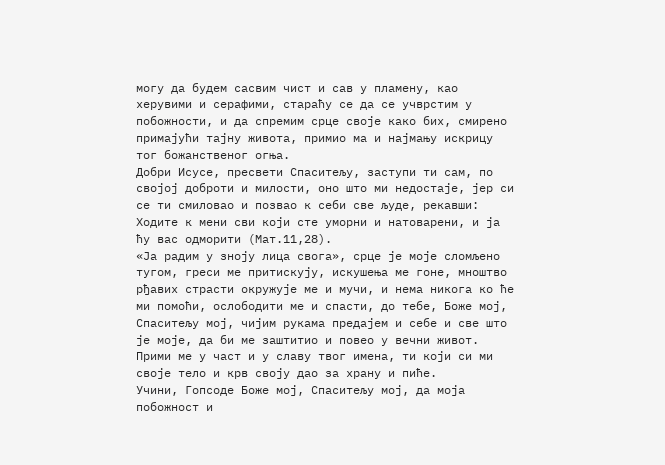могу да будем сасвим чист и сав у пламену, као херувими и серафими, стараћу се да се учврстим у побожности, и да спремим срце своје како бих, смирено примајући тајну живота, примио ма и најмању искрицу тог божанственог огња.
Добри Исусе, пресвети Спаситељу, заступи ти сам, по својој доброти и милости, оно што ми недостаје, јер си се ти смиловао и позвао к себи све људе, рекавши: Ходите к мени сви који сте уморни и натоварени, и ја ћу вас одморити (Мат.11,28).
«Ја радим у зноју лица свога», срце је моје сломљено тугом, греси ме притискују, искушења ме гоне, мноштво рђавих страсти окружује ме и мучи, и нема никога ко ће ми помоћи, ослободити ме и спасти, до тебе, Боже мој, Спаситељу мој, чијим рукама предајем и себе и све што је моје, да би ме заштитио и повео у вечни живот.
Прими ме у част и у славу твог имена, ти који си ми своје тело и крв своју дао за храну и пиће.
Учини, Гопсоде Боже мој, Спаситељу мој, да моја побожност и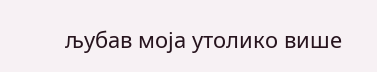љубав моја утолико више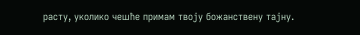расту, уколико чешће примам твоју божанствену тајну.